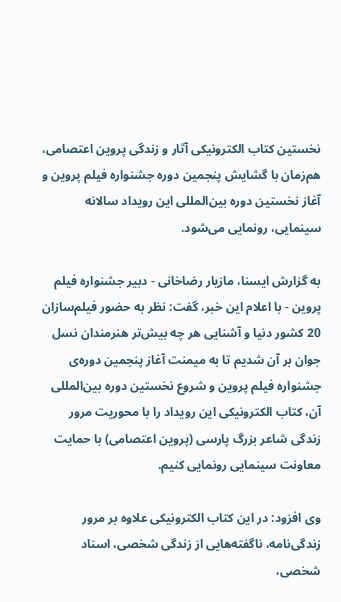نخستین کتاب الکترونیکی آثار و زندگی پروین اعتصامی، هم‌زمان با گشایش پنجمین دوره جشنواره فیلم پروین و آغاز نخستین دوره بین‌المللی این رویداد سالانه سینمایی، رونمایی می‌شود.

به گزارش ایسنا، مازیار رضاخانی - دبیر جشنواره فیلم پروین - با اعلام این خبر، گفت: نظر به حضور فیلم‌سازان 20 کشور دنیا و آشنایی هر چه بیش‌تر هنرمندان نسل جوان بر آن شدیم تا به میمنت آغاز پنجمین دوره‌ی جشنواره فیلم پروین و شروع نخستین دوره بین‌المللی آن، کتاب الکترونیکی این رویداد را با محوریت مرور زندگی شاعر بزرگ پارسی (پروین اعتصامی) با حمایت معاونت سینمایی رونمایی کنیم.

وی افزود: در این کتاب الکترونیکی علاوه بر مرور زندگی‌نامه، ناگفته‌هایی از زندگی شخصی، اسناد شخصی،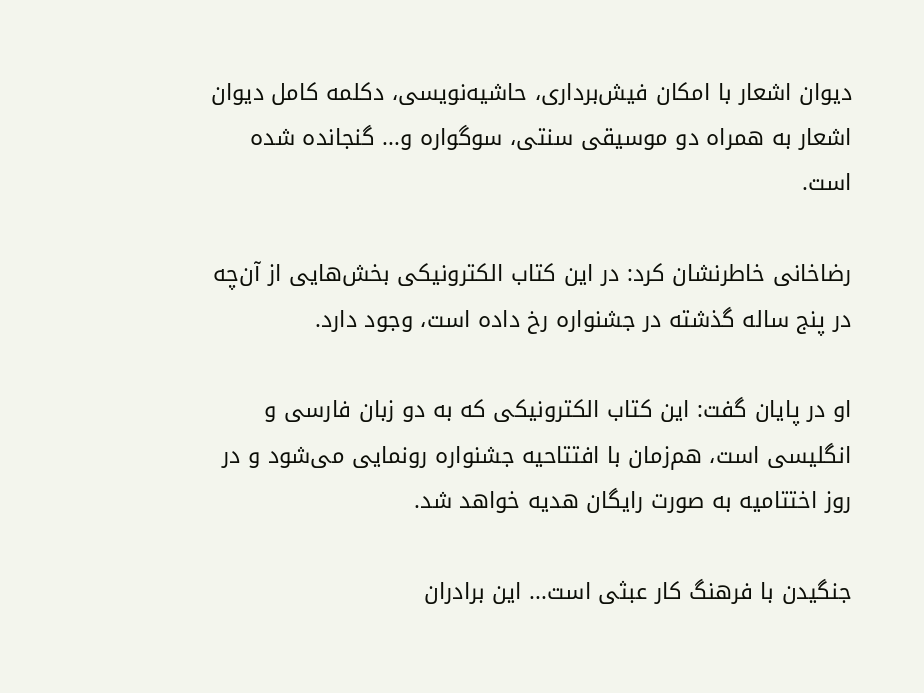دیوان اشعار با امکان فیش‌برداری، حاشیه‌نویسی، دکلمه کامل دیوان اشعار به همراه دو موسیقی سنتی، سوگواره و... گنجانده شده است.

رضاخانی خاطرنشان کرد: در این کتاب الکترونیکی بخش‌هایی از آن‌چه در پنج ساله گذشته در جشنواره رخ داده است، وجود دارد.

او در پایان گفت: این کتاب الکترونیکی که به دو زبان فارسی و انگلیسی است، هم‌زمان با افتتاحیه جشنواره رونمایی می‌شود و در روز اختتامیه به صورت رایگان هدیه خواهد شد.

جنگیدن با فرهنگ کار عبثی است... این برادران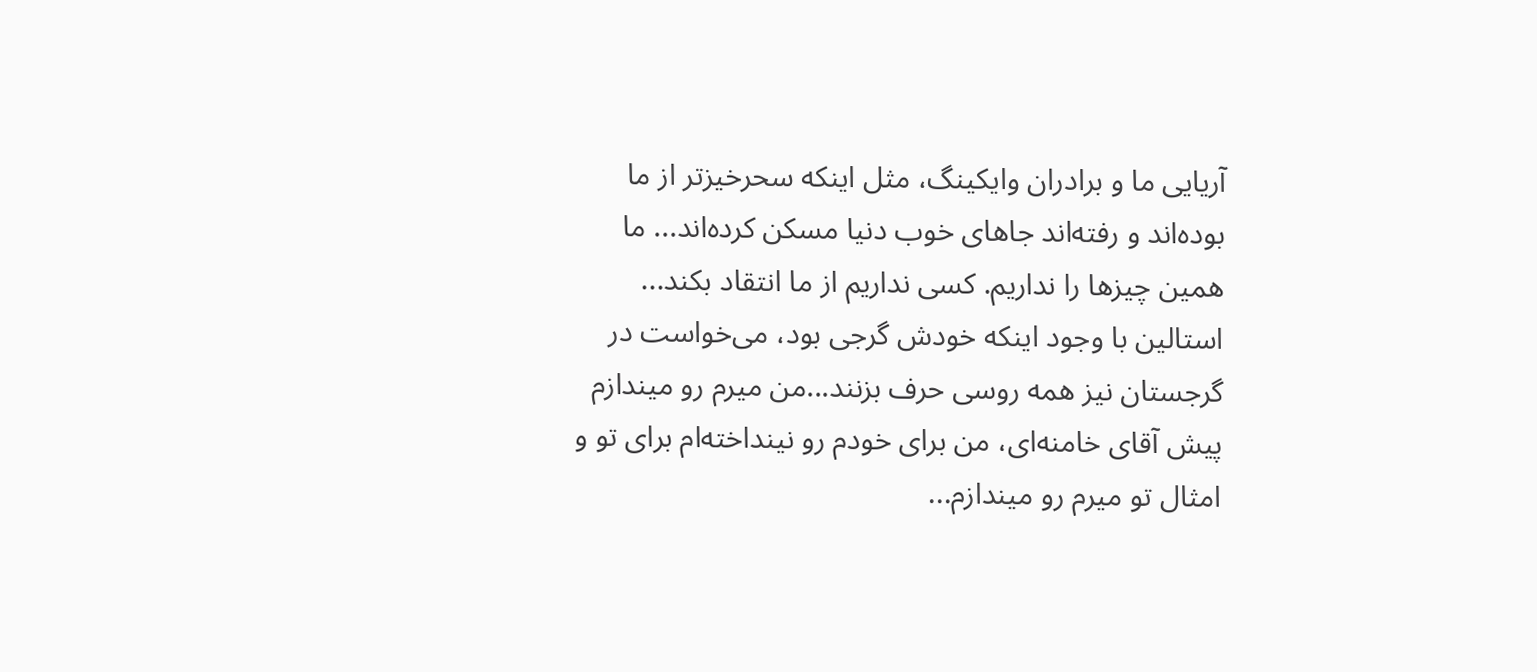آریایی ما و برادران وایکینگ، مثل اینکه سحرخیزتر از ما بوده‌اند و رفته‌اند جاهای خوب دنیا مسکن کرده‌اند... ما همین چیزها را نداریم. کسی نداریم از ما انتقاد بکند... استالین با وجود اینکه خودش گرجی بود، می‌خواست در گرجستان نیز همه روسی حرف بزنند...من میرم رو میندازم پیش آقای خامنه‌ای، من برای خودم رو نینداخته‌ام برای تو و امثال تو میرم رو میندازم...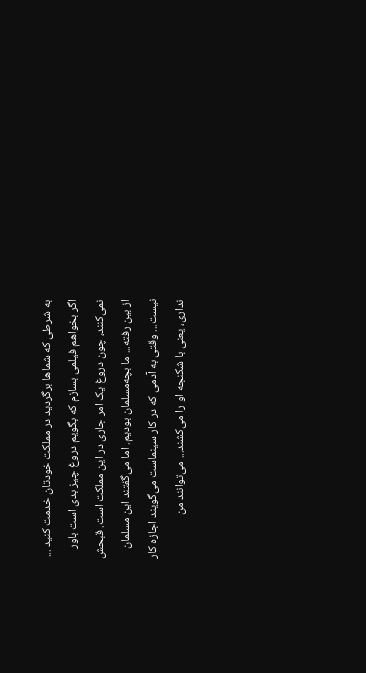به شرطی که شماها برگردید در مملکت خودتان خدمت کنید ...
اگر بخواهم فیلمی بسازم که بگویم دروغ چیز بدی است باور نمی‌کنند، چون دروغ یک امر جاری در این مملکت است. قبحش از بین رفته... ما بچه‌مسلمان بودیم. اما می‌گفتند این مسلمان نیست... وقتی به آدمی که در کار سینماست می‌گویند اجازه کار نداری، یعنی با شکنجه او را می‌کشند... می‌توانند من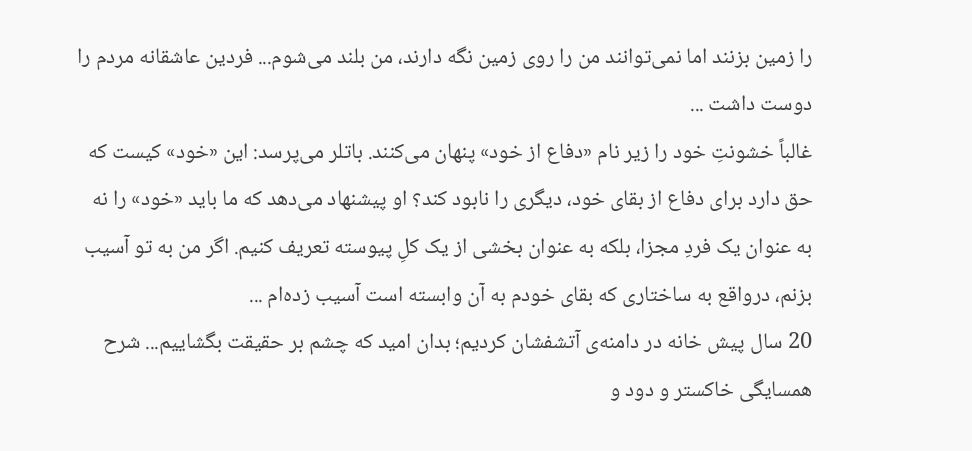را زمین بزنند اما نمی‌توانند من را روی زمین نگه دارند، من بلند می‌شوم... فردین عاشقانه مردم را دوست داشت ...
غالباً خشونتِ خود را زیر نام «دفاع از خود» پنهان می‌کنند. باتلر می‌پرسد: این «خود» کیست که حق دارد برای دفاع از بقای خود، دیگری را نابود کند؟ او پیشنهاد می‌دهد که ما باید «خود» را نه به عنوان یک فردِ مجزا، بلکه به عنوان بخشی از یک کلِ پیوسته تعریف کنیم. اگر من به تو آسیب بزنم، درواقع به ساختاری که بقای خودم به آن وابسته است آسیب زده‌ام ...
20 سال پیش خانه در دامنه‌ی آتشفشان کردیم؛ بدان امید که چشم بر حقیقت بگشاییم... شرح همسایگی خاکستر و دود و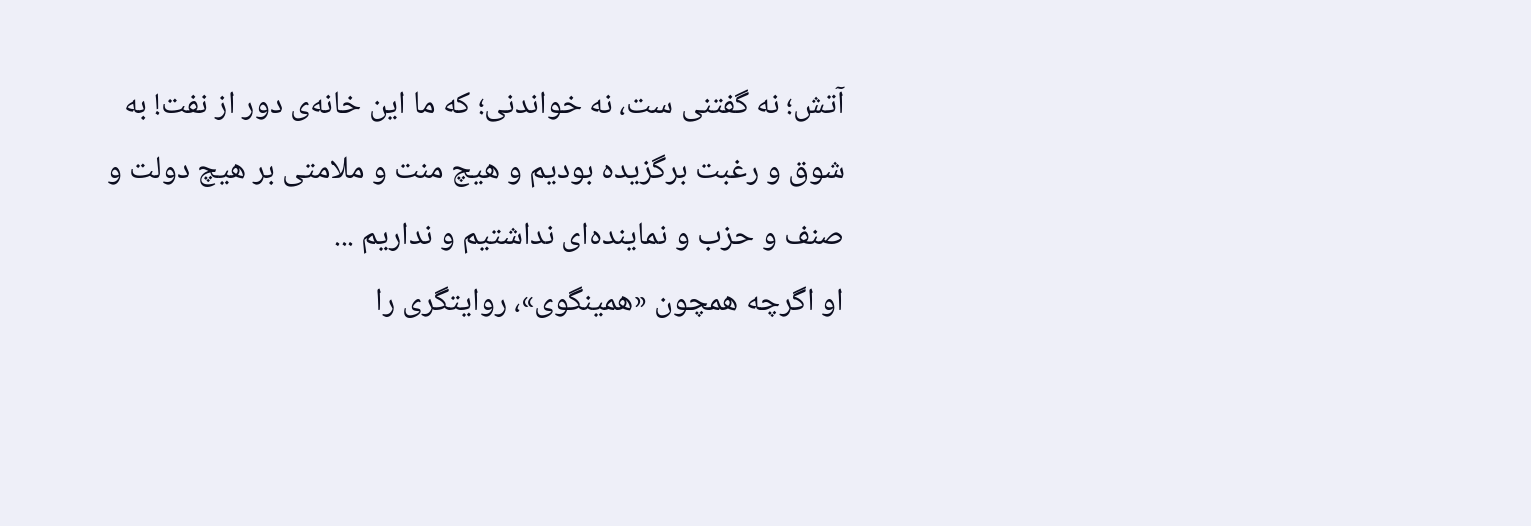آتش؛ نه گفتنی ست، نه خواندنی؛ که ما این خانه‌ی دور از نفت! به شوق و رغبت برگزیده بودیم و هیچ منت و ملامتی بر هیچ دولت و صنف و حزب و نماینده‌ای نداشتیم و نداریم ...
او اگرچه همچون «همینگوی»، روایتگری را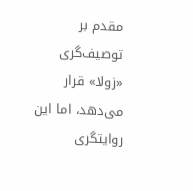مقدم بر توصیف‌گری «زولا» قرار می‌دهد، اما این روایتگری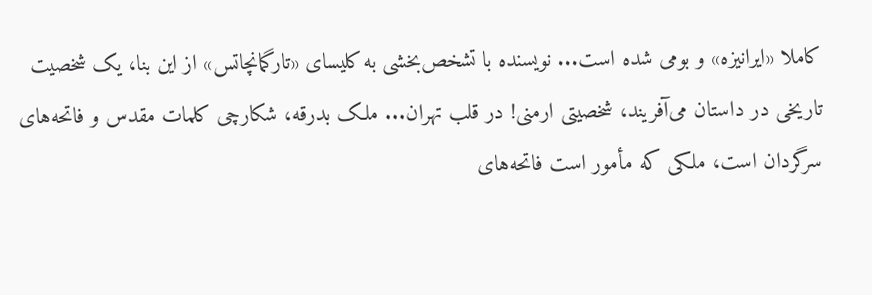کاملا «ایرانیزه» و بومی شده است... نویسنده با تشخص‌بخشی به کلیسای «تارگمانچاتس» از این بنا، یک شخصیت تاریخی در داستان می‌آفریند، شخصیتی ارمنی! در قلب تهران... ملک بدرقه، شکارچی کلمات مقدس و فاتحه‌های سرگردان است، ملکی که مأمور است فاتحه‌های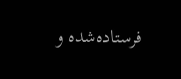فرستاده‌شده و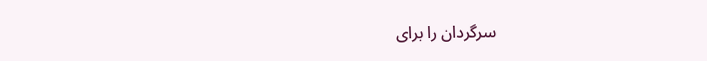سرگردان را برای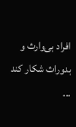افراد بی‌وارث و بد‌وراث شکار کند ...